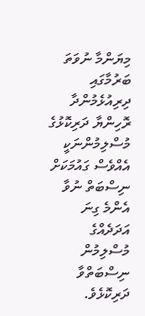މިޔަންމާ ނުވަތަ ބަރުމާގައި ދިރިއުޅެމުންދާ ރޮހިންޔާ ދަރިކޮޅުގެ މުސްލިމުންނަކީ އެއްވެސް ގައުމަކަށް ނިސްބަތް ނުވާ އެންމެ ގިނަ އަދަދެއްގެ މުސްލިމުން ނިސްބަތްވާ ދަރިކޮޅެވެ.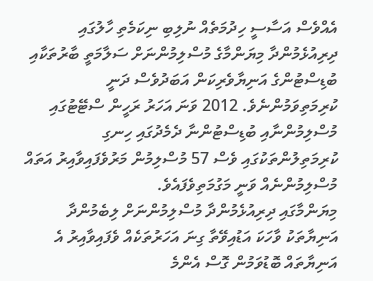އެއްވެސް އަސާސީ ހިދުމަތެއް ނުލިބި ނިކަމެތި ހާލުގައި ދިރިއުޅެމުންދާ މިޔަންމާގެ މުސްލިމުންނަށް ސަލާމަތީ ބާރުތަކާއި ބުޑިސްޓުންގެ އަނިޔާވެރިކަން އަބަދުވެސް ދަނީ ކުރިމަތިވަމުންނެވެ. 2012 ވަނަ އަހަރު ރަހީން ސްޓޭޓުގައި މުސްލިމުންނާއި ބުޑިސްޓުންނާ ދެމެދުގައި ހިނގި ކުރިމަތިލުންތަކުގައި ވެސް 57 މުސްލިމުން މަރުވެފައިވާއިރު އަތައް މުސްލިމުންނެއް ވަނީ މަގުމަތިވެފައެވެ.
މިޔަންމާގައި ދިރިއުޅެމުންދާ މުސްލިމުންނަށް ލިބެމުންދާ އަނިޔާތަކު ވާހަކަ އަޑުއިވޭތާ ގިނަ އަހަރުތަކެއް ވެފައިވާއިރު އެ އަނިޔާތައް ބޮޑުވަމުން ގޮސް އެންމެ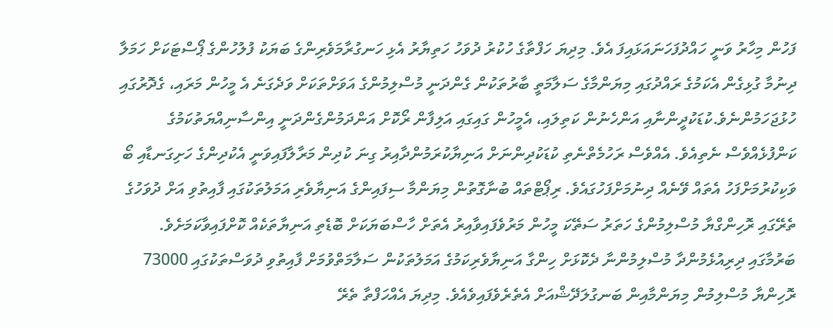ފަހުން މިހާރު ވަނީ ހައްދުފަހަނައަޅައިފަ އެވެ. މިދިޔަ ހަފްތާގެ ހުކުރު ދުވަހު ހަތިޔާރު އެޅި ހަނގުރާމަވެރިންގެ ބަޔަކު ފުލުހުންގެ ޕޯސްޓަކަށް ހަމަލާ ދިނުމާ ގުޅިގެން އެކަމުގެ ރައްދުގައި މިޔަންމާގެ ސަލާމަތީ ބާރުތަކުން ގެންދަނީ މުސްލިމުންގެ އަވަށްތަކަށް ވަދެގަނެ އެ މީހުން މަރައި، ގެދޮރުގައި ހުޅުޖަހަމުންނެވެ.ކުޑަކުދީންނާއި އަންހެނުން ކަތިލައި، އެމީހުން ގައިގައި އަލިފާން ރޯކޮށް އަންދަމުންގެންދަނީ އިންސާނިއްޔަތުކަމުގެ ކަންފުޅެއްވެސް ނެތިއެވެ. އެއްވެސް ރަހުމެތްނެތި ކުޑަކުދިންނަށް އަނިޔާކުރަމުންދާއިރު ގިނަ ކުދިން މަރާލާފައިވަނީ އެކުދިންގެ ހަށިގަނޑާއި ބޯ ވަކިކުރުމަށްފަހު އެތައް ވޭނެއް ދިނުމަށްފަހުގައެވެ. ރިޕޯޓްތައް ބުނާގޮތުން މިޔަންމާ ސިފައިންގެ އަނިޔާވެރި އަމަލުތަކުގައި ފާއިތުވި އަށް ދުވަހުގެ ތެރޭގައި ރޮހިންގްޔާ މުސްލިމުންގެ ހަތަރު ސަތޭކަ މީހުން މަރުވެފައިވާއިރު އެތަށް ހާސްބަޔަކަށް ބޮޑެތި އަނިޔާތަކެއް ކޮށްފައިވާކަމަށެވެ.
ބަރުމާގައި ދިރިއުޅެމުންދާ މުސްލިމުންނާ ދެކޮޅަށް ހިންގާ އަނިޔާވެރިކަމުގެ އަމަލުތަކުން ސަލާމަތްވުމަށް ފާއިތުވި ދުވަސްތަކުގައި 73000 ރޮހިންޔާ މުސްލިމުން މިޔަންމާއިން ބަނގުލަދޭޝްއަށް އެތެރެވެފައިވެއެވެ. މިދިޔަ އެއްހަފްތާ ތެރޭ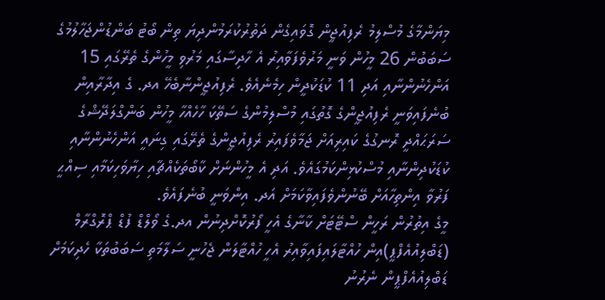މިޔަންމާގެ މުސްލިމު ރެފިއުޖީން ގޮވައިގެން ދަތުރުކުރަމުންދިޔަ ތިން ބޯޓު ބަންޑުންޖަހާލުމުގެ ސަބަބުން 26 މީހުން ވަނީ މަރުވެފަވާއިރު އެ ހާދިސާގައި މަރުވި މީހުންގެ ތެރޭގައި 15 އަންހެނުންނާއި އަދި 11 ކުޑަކުދީން ހިމެނެއެވެ. ރެފިއުޖީންނާބެހޭ އދ. ގެ އިދާރާއިން ބުނެފައިވަނީ ރެފިއުޖީންގެ ގޮތުގައި މުސްލިމުންގެ ސަތޭކަ ހާހެއްހާ މީހުން ބަންގްލަދޭޝްގެ ސަރަޙައްދީ ރޮނގުގެ ކައިރިއަށް ޖަމާވެފައިރު ރެފިއުޖީންގެ ތެރޭގައި ގިނައީ އަންހެނުންނާއި ކުޑަކުދިންނާއި މުސްކުޅިންކަމުގައެވެ. އަދި އެ މީހުންނަށް ކާބޯތަކެއްޗާއި ހިޔާވަހިކަމާއި ސިއްޙީ ފަރުވާ އިންތިހާއަށް ބޭނުންވެފައިވާކަމަށް އަދ. އިންވަނީ ބުނެފައެވެ.
މީގެ އިތުރުން ރަހީން ސްޓޭޓަށް ކާނާގެ އެހީ ފޯރުކޮށްދިނުން އދ.ގެ ވޯލްޑް ފުޑް ޕްރޮގްރާމް (ޑަބްލިއުއެފްޕީ)އިން ހުއްޓާލައިފައިވާއިރު އެހީ ހުއްޓާލަން ޖެހުނީ ސަލާމަތި ސަބަބުތަކާ ހެދިކަމަށް ޑަބްލިއުއެފްޕީން ނެރުނު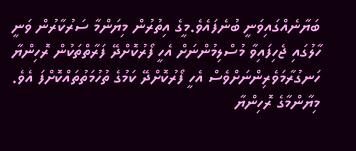ބަޔާނެއްގައިވަނީ ބުނެފައެވެ.މީގެ އިތުރުން މިޔަންމާ ސަރުކާރުން ވަނީ ހާލުގައި ޖެހިފައިވާ މުސްލިމުންނަށް އެހީ ފޯރުކޮށްދޭ ފަރާތްތަކުން ރޮހިންޔާ ހަނގުރާމަވެރިންނަށްވެސް އެހީ ފޯރުކޮށްދޭ ކަމުގެ ތުހުމަތުތައްކޮށްފަ އެވެ.
މިޔާންމާގެ ރޮހިންޔާ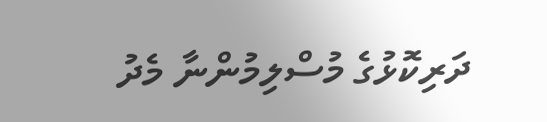ދަރިކޮޅުގެ މުސްލިމުންނާ މެދު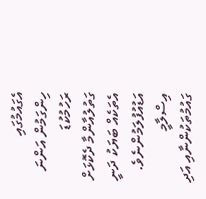އެގައުމުގައި ހިންގަމުން އަންނަ ރަހުމުކުޑަ ގަތުލުއާންމާ ދެކޮޅަށް އެތަކެއް ބަޔަކު ދަނީ އަޑުއުފުލަމުންނެވެ. އިސްލާމީ ގައުމުތަކުންނާއި އަދި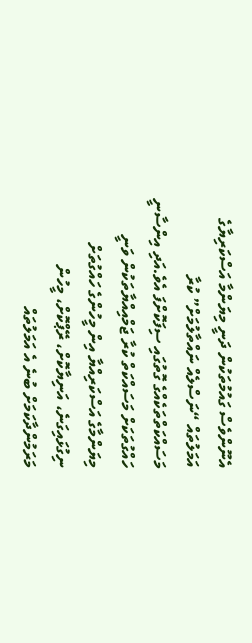އެނޫންވެސް ގައުމުތަކުން ދަނީ މިޔަންމާ އަސްކަރިޔާގެ އަމަލުތައް “ނަސްލެއް ނައްތާލުމަށް” ކުރާ މަސައްކަތްތަކެއްގެ ގޮތުގައި ސިފަކޮށްފަ އެވެ.އަދި އިންސާނީ ހައްގުތަކަށް މަސައްކަތް ކުރާ ޖަމްއިއްޔާތަކުން ވަނީ މިޔަންމާގެ އަސްކަރިއްޔާ އިން މީހުންގެ ހައްގުތަށް ނިގުޅައިގަނެ، އަނިޔާކޮށް، ރޭޕްކޮށް، މީހުން މަރަމުންދާކަމަށް ބުނެ އެ އަމަލުތައް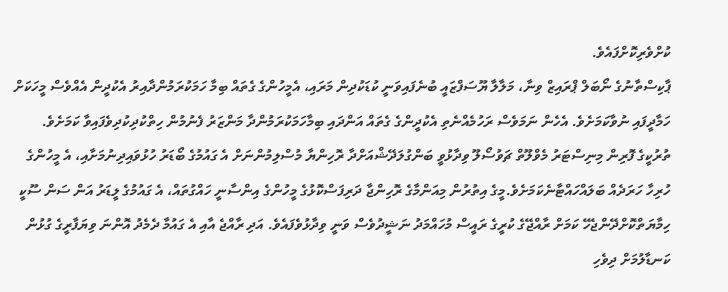ކުށްވެރިކޮށްފައެވެ.
ޕާކިސްތާނުގެ ނޯބަލް ޕްރައިޒް ވިނާ، މަލާލާ ޔޫސަފްޒައީ ބުނެފައިވަނީ ކުޑަކުދިން މަރައި، އެމީހުންގެ ގެތައް ބިމާ ހަމަކުރަމުންދާއިރު އެކުދީން އެއްވެސް މީހަކަށް ހަމާދީފައި ނުވާކަމަށެވެ. އެހެން ނަމަވެސް ރަހުމެއްނެތި އެކުދީންގެ ގެތައް އަންދައި ބިމާހަމަކުރަމުންދާ މަންޒަރު ފެނުމުން ހިތްކުދިކުދިވެފައިވާ ކަމަށެވެ. ތުރުކީގެ ފޮރިން މިނިސްޓަރު މެވްލޫތް ޗަވުސޯލޫ ވިދާޅުވީ ބަންގުލަދޭޝްއަށްދާ ރޮހިންޔާ މުސްލިމުންނަށް އެ ގައުމުގެ ބޯޑަރު ހުޅުވައިދިނުމަށާއި، އެ މީހުންގެ ހުރިހާ ހަރަދެއް ބަލައްހައްޓާނެކަމަށެވެ.މީގެ އިތުރުން މިއަންމާގެ ރޮހިންޖާ ދަރިފަސްކޮޅުގެ މީހުންގެ އިންސާނީ ހައްގުތައް، އެ ގައުމުގެ ލީޑަރު އަން ސަން ސޫކީ ހިމާޔަތްކޮށްދޭންޖެހޭ ކަމަށް ރާއްޖޭގެ ކުރީގެ ރައީސް މުހައްމަދު ނަޝީދުވެސް ވަނީ ވިދާޅުވެފައެވެ. އަދި ރާއްޖެ އާއި އެ ގައުމާ ދެމެދު އޮންނަ ވިޔަފާރީގެ ގުޅުން ކަނޑާލުމަށް ދިވެހި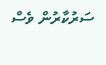ސަރުކާރުން ވެސް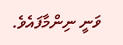ވަނީ ނިންމާފައެވެ.